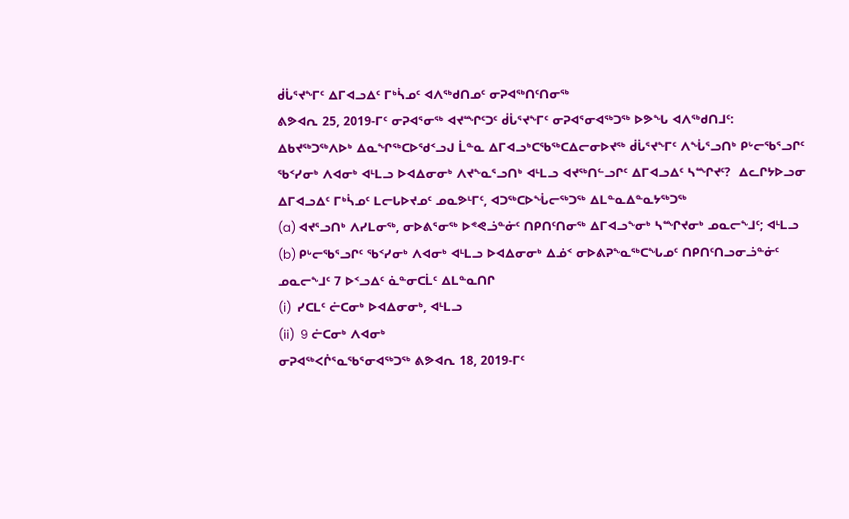ᑰᒑᕐᔪᖕᒥᑦ ᐃᒥᐊᓗᐃᑦ ᒥᒃᓵᓄᑦ ᐊᐱᖅᑯᑎᓄᑦ ᓂᕈᐊᖅᑎᑦᑎᓂᖅ
ᕕᕗᐊᕆ 25, 2019-ᒥᑦ ᓂᕈᐊᕐᓂᖅ ᐊᔪᙱᑦᑐᑦ ᑰᒑᕐᔪᖕᒥᑦ ᓂᕈᐊᕐᓂᐊᖅᑐᖅ ᐅᕗᖓ ᐊᐱᖅᑯᑎᒧᑦ:
ᐃᑲᔪᖅᑐᖅᐱᐅᒃ ᐃᓇᖏᖅᑕᐅᖁᑉᓗᒍ ᒫᓐᓇ ᐃᒥᐊᓗᒃᑕᖃᖅᑕᐃᓕᓂᐅᔪᖅ ᑰᒑᕐᔪᖕᒥᑦ ᐱᖔᕐᓗᑎᒃ ᑭᒡᓕᖃᕐᓗᒋᑦ ᖃᑉᓯᓂᒃ ᐱᐊᓂᒃ ᐊᒻᒪᓗ ᐅᐊᐃᓂᓂᒃ ᐱᔪᖕᓇᕐᓗᑎᒃ ᐊᒻᒪᓗ ᐊᔪᖅᑎᓪᓗᒋᑦ ᐃᒥᐊᓗᐃᑦ ᓴᙱᔪᑦ?  ᐃᓚᒋᔭᐅᓗᓂ ᐃᒥᐊᓗᐃᑦ ᒥᒃᓵᓄᑦ ᒪᓕᒐᐅᔪᓄᑦ ᓄᓇᕗᒻᒥᑦ, ᐊᑐᖅᑕᐅᖔᓕᖅᑐᖅ ᐃᒪᓐᓇᐃᓐᓇᔭᖅᑐᖅ
(a) ᐊᔪᕐᓗᑎᒃ ᐱᓯᒪᓂᖅ, ᓂᐅᕕᕐᓂᖅ ᐅᕝᕙᓘᓐᓃᑦ ᑎᑭᑎᑦᑎᓂᖅ ᐃᒥᐊᓗᖕᓂᒃ ᓴᙱᔪᓂᒃ ᓄᓇᓕᖕᒧᑦ; ᐊᒻᒪᓗ
(b) ᑭᒡᓕᖃᕐᓗᒋᑦ ᖃᑉᓯᓂᒃ ᐱᐊᓂᒃ ᐊᒻᒪᓗ ᐅᐊᐃᓂᓂᒃ ᐃᓅᑉ ᓂᐅᕕᕈᖕᓇᖅᑕᖓᓄᑦ ᑎᑭᑎᑦᑎᓗᓂᓘᓐᓃᑦ ᓄᓇᓕᖕᒧᑦ 7 ᐅᑉᓗᐃᑦ ᓈᓐᓂᑕᒫᑦ ᐃᒪᓐᓇᑎᒋ
(i)  ᓯᑕᒪᑦ ᓖᑕᓂᒃ ᐅᐊᐃᓂᓂᒃ, ᐊᒻᒪᓗ
(ii)  9 ᓖᑕᓂᒃ ᐱᐊᓂᒃ
ᓂᕈᐊᖅᐸᒌᕐᓇᖃᕐᓂᐊᖅᑐᖅ ᕕᕗᐊᕆ 18, 2019-ᒥᑦ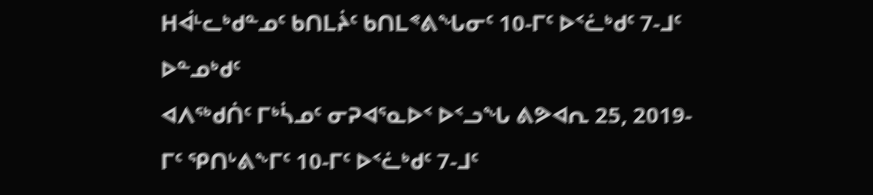ᕼᐋᒻᓚᒃᑯᓐᓄᑦ ᑲᑎᒪᔩᑦ ᑲᑎᒪᕝᕕᖓᓂᑦ 10-ᒥᑦ ᐅᑉᓛᒃᑯᑦ 7-ᒧᑦ ᐅᓐᓄᒃᑯᑦ
ᐊᐱᖅᑯᑏᑦ ᒥᒃᓵᓄᑦ ᓂᕈᐊᕐᓇᐅᑉ ᐅᑉᓗᖓ ᕕᕗᐊᕆ 25, 2019-ᒥᑦ ᕿᑎᒡᕕᖕᒥᑦ 10-ᒥᑦ ᐅᑉᓛᒃᑯᑦ 7-ᒧᑦ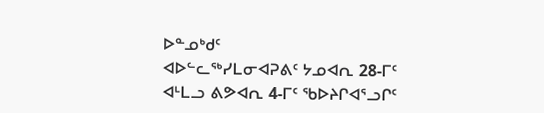ᐅᓐᓄᒃᑯᑦ
ᐊᐅᓪᓚᖅᓯᒪᓂᐊᕈᕕᑦ ᔭᓄᐊᕆ 28-ᒥᑦ ᐊᒻᒪᓗ ᕕᕗᐊᕆ 4-ᒥᑦ ᖃᐅᔨᒋᐊᕐᓗᒋᑦ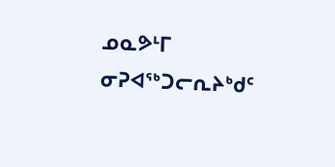ᓄᓇᕗᒻᒥ ᓂᕈᐊᖅᑐᓕᕆᔨᒃᑯᑦ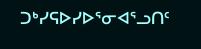ᑐᒃᓯᕋᐅᓯᐅᕐᓂᐊᕐᓗᑎᑦ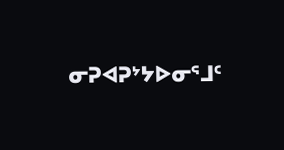ᓂᕈᐊᕈᔾᔭᐅᓂᕐᒧᑦ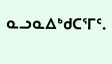ᓇᓗᓇᐃᒃᑯᑕᕐᒥᑦ.